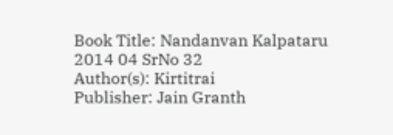Book Title: Nandanvan Kalpataru 2014 04 SrNo 32
Author(s): Kirtitrai
Publisher: Jain Granth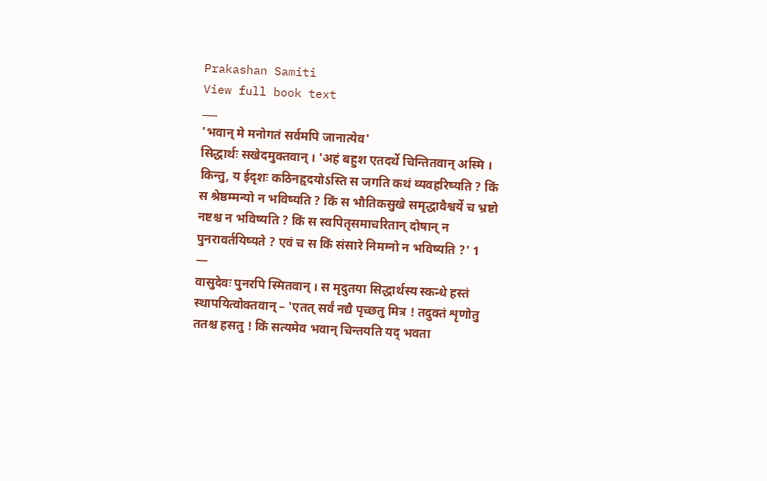Prakashan Samiti
View full book text
___
'भवान् मे मनोगतं सर्वमपि जानात्येव'
सिद्धार्थः सखेदमुक्तवान् । 'अहं बहुश एतदर्थे चिन्तितवान् अस्मि । किन्तु, य ईदृशः कठिनहृदयोऽस्ति स जगति कथं व्यवहरिष्यति ? किं स श्रेष्ठम्मन्यो न भविष्यति ? किं स भौतिकसुखे समृद्धावैश्वर्ये च भ्रष्टो नष्टश्च न भविष्यति ? किं स स्वपितृसमाचरितान् दोषान् न पुनरावर्तयिष्यते ? एवं च स किं संसारे निमग्नो न भविष्यति ?' 1
—
वासुदेवः पुनरपि स्मितवान् । स मृदुतया सिद्धार्थस्य स्कन्धे हस्तं स्थापयित्वोक्तवान् – 'एतत् सर्वं नद्यै पृच्छतु मित्र ! तदुक्तं शृणोतु ततश्च हसतु ! किं सत्यमेव भवान् चिन्तयति यद् भवता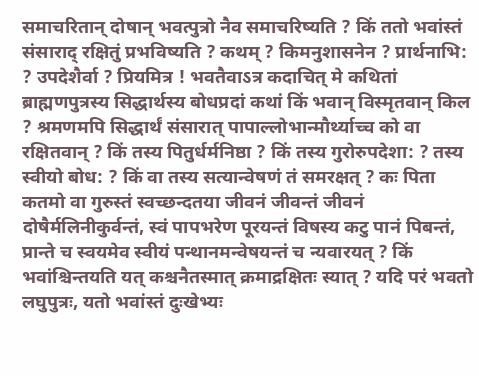समाचरितान् दोषान् भवत्पुत्रो नैव समाचरिष्यति ? किं ततो भवांस्तं संसाराद् रक्षितुं प्रभविष्यति ? कथम् ? किमनुशासनेन ? प्रार्थनाभि: ? उपदेशैर्वा ? प्रियमित्र ! भवतैवाऽत्र कदाचित् मे कथितां ब्राह्मणपुत्रस्य सिद्धार्थस्य बोधप्रदां कथां किं भवान् विस्मृतवान् किल ? श्रमणमपि सिद्धार्थं संसारात् पापाल्लोभान्मौर्थ्याच्च को वा रक्षितवान् ? किं तस्य पितुर्धर्मनिष्ठा ? किं तस्य गुरोरुपदेशा: ? तस्य स्वीयो बोध: ? किं वा तस्य सत्यान्वेषणं तं समरक्षत् ? कः पिता कतमो वा गुरुस्तं स्वच्छन्दतया जीवनं जीवन्तं जीवनं दोषैर्मलिनीकुर्वन्तं, स्वं पापभरेण पूरयन्तं विषस्य कटु पानं पिबन्तं, प्रान्ते च स्वयमेव स्वीयं पन्थानमन्वेषयन्तं च न्यवारयत् ? किं भवांश्चिन्तयति यत् कश्चनैतस्मात् क्रमाद्रक्षितः स्यात् ? यदि परं भवतो लघुपुत्रः, यतो भवांस्तं दुःखेभ्यः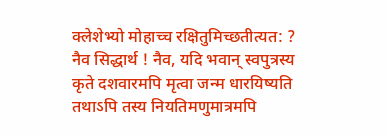क्लेशेभ्यो मोहाच्च रक्षितुमिच्छतीत्यत: ? नैव सिद्धार्थ ! नैव, यदि भवान् स्वपुत्रस्य कृते दशवारमपि मृत्वा जन्म धारयिष्यति तथाऽपि तस्य नियतिमणुमात्रमपि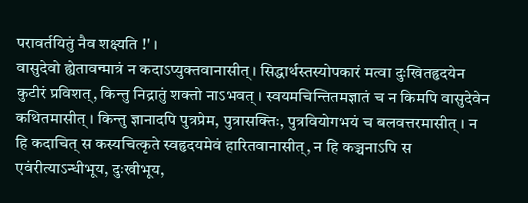परावर्तयितुं नैव शक्ष्यति !' ।
वासुदेवो ह्येतावन्मात्रं न कदाऽप्युक्तवानासीत् । सिद्धार्थस्तस्योपकारं मत्वा दुःखितहृदयेन कुटीरं प्रविशत्, किन्तु निद्रातुं शक्तो नाऽभवत् । स्वयमचिन्तितमज्ञातं च न किमपि वासुदेवेन कथितमासीत् । किन्तु ज्ञानादपि पुत्रप्रेम, पुत्रासक्तिः, पुत्रवियोगभयं च बलवत्तरमासीत् । न हि कदाचित् स कस्यचित्कृते स्वहृदयमेवं हारितवानासीत्, न हि कञ्चनाऽपि स एवंरीत्याऽन्धीभूय, दुःखीभूय,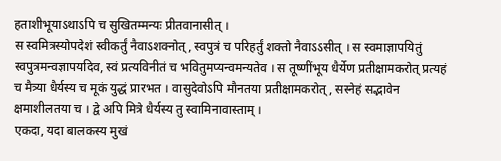हताशीभूयाऽथाऽपि च सुखितम्मन्यः प्रीतवानासीत् ।
स स्वमित्रस्योपदेशं स्वीकर्तुं नैवाऽशक्नोत्, स्वपुत्रं च परिहर्तुं शक्तो नैवाऽऽसीत् । स स्वमाज्ञापयितुं स्वपुत्रमन्वज्ञापयदिव, स्वं प्रत्यविनीतं च भवितुमप्यन्वमन्यतेव । स तूष्णींभूय धैर्येण प्रतीक्षामकरोत् प्रत्यहं च मैत्र्या धैर्यस्य च मूकं युद्धं प्रारभत । वासुदेवोऽपि मौनतया प्रतीक्षामकरोत्, सस्नेहं सद्भावेन क्षमाशीलतया च । द्वे अपि मित्रे धैर्यस्य तु स्वामिनावास्ताम् ।
एकदा, यदा बालकस्य मुखं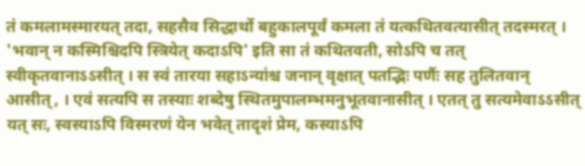तं कमलामस्मारयत् तदा, सहसैव सिद्धार्थो बहुकालपूर्वं कमला तं यत्कथितवत्यासीत् तदस्मरत् । 'भवान् न कस्मिश्चिदपि स्त्रियेत् कदाऽपि' इति सा तं कथितवती, सोऽपि च तत् स्वीकृतवानाऽऽसीत् । स स्वं तारया सहाऽन्यांश्च जनान् वृक्षात् पतद्भिः पर्णैः सह तुलितवान् आसीत्, । एवं सत्यपि स तस्याः शब्देषु स्थितमुपालम्भमनुभूतवानासीत् । एतत् तु सत्यमेवाऽऽसीत् यत् सः, स्वस्याऽपि विस्मरणं येन भवेत् तादृशं प्रेम, कस्याऽपि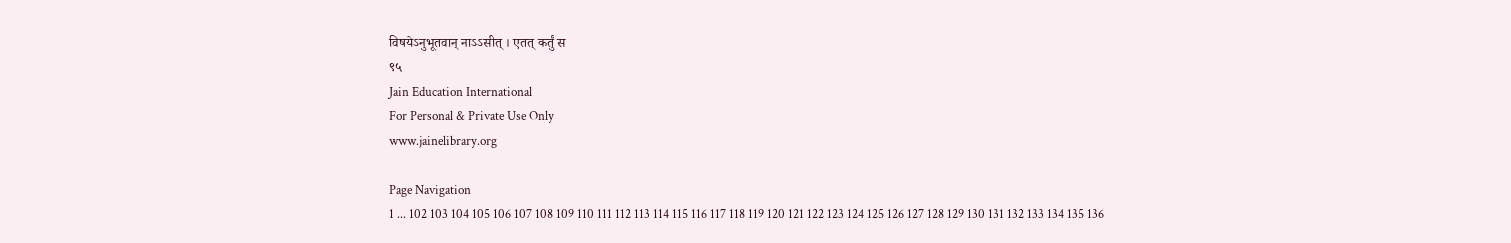विषयेऽनुभूतवान् नाऽऽसीत् । एतत् कर्तुं स
९५
Jain Education International
For Personal & Private Use Only
www.jainelibrary.org

Page Navigation
1 ... 102 103 104 105 106 107 108 109 110 111 112 113 114 115 116 117 118 119 120 121 122 123 124 125 126 127 128 129 130 131 132 133 134 135 136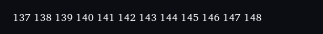137 138 139 140 141 142 143 144 145 146 147 148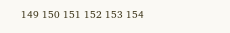149 150 151 152 153 154